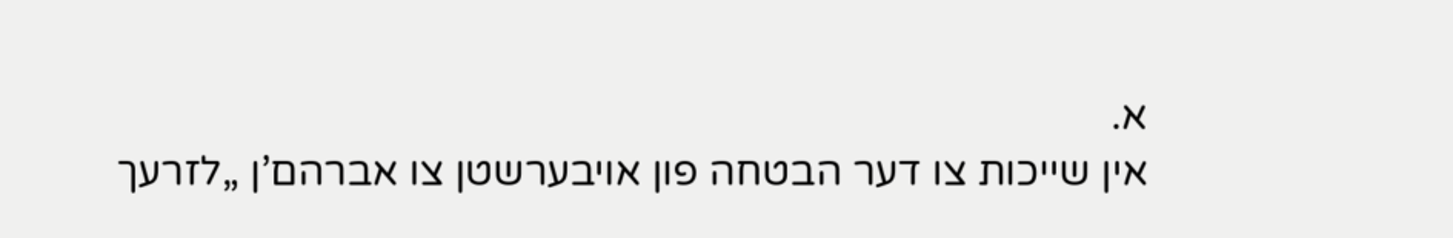א.
אין שייכות צו דער הבטחה פון אויבערשטן צו אברהם’ן „לזרעך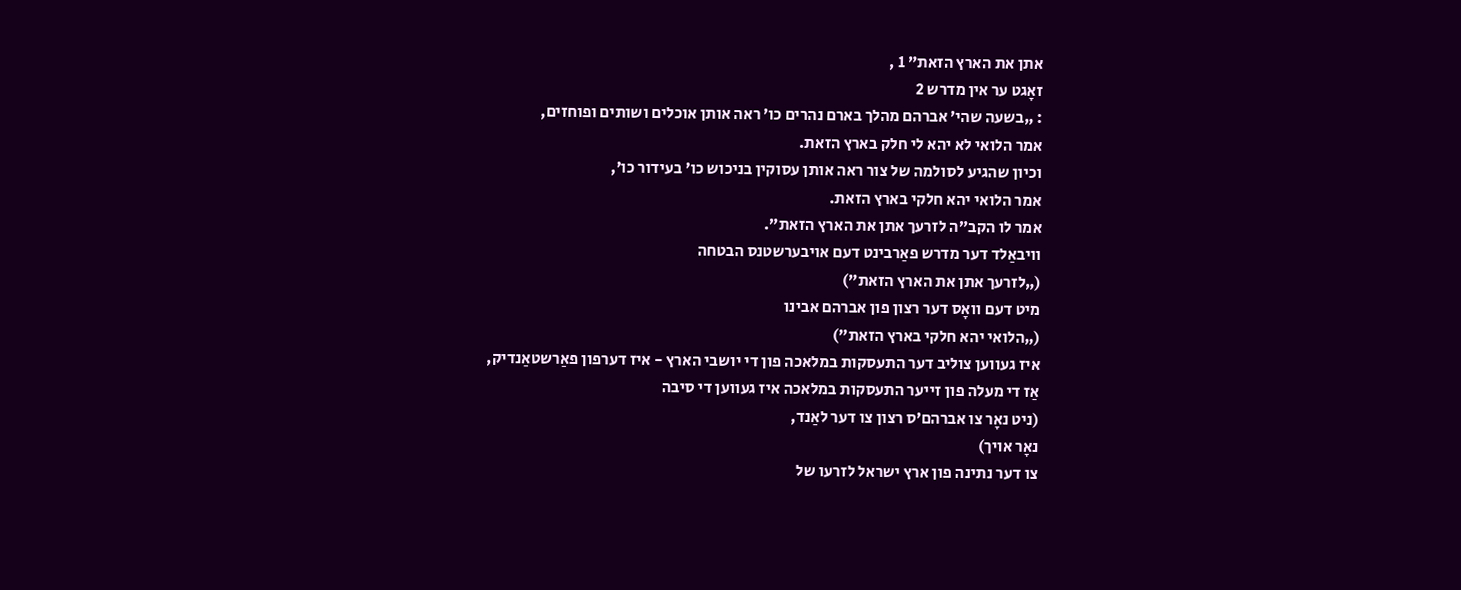אתן את הארץ הזאת” 1 ,
זאָגט ער אין מדרש 2
: „בשעה שהי’ אברהם מהלך בארם נהרים כו’ ראה אותן אוכלים ושותים ופוחזים,
אמר הלואי לא יהא לי חלק בארץ הזאת.
וכיון שהגיע לסולמה של צור ראה אותן עסוקין בניכוש כו’ בעידור כו’,
אמר הלואי יהא חלקי בארץ הזאת.
אמר לו הקב”ה לזרעך אתן את הארץ הזאת”.
וויבאַלד דער מדרש פאַרבינט דעם אויבערשטנס הבטחה
(„לזרעך אתן את הארץ הזאת”)
מיט דעם וואָס דער רצון פון אברהם אבינו
(„הלואי יהא חלקי בארץ הזאת”)
איז געווען צוליב דער התעסקות במלאכה פון די יושבי הארץ - איז דערפון פאַרשטאַנדיק,
אַז די מעלה פון זייער התעסקות במלאכה איז געווען די סיבה
(ניט נאָר צו אברהם’ס רצון צו דער לאַנד,
נאָר אויך)
צו דער נתינה פון ארץ ישראל לזרעו של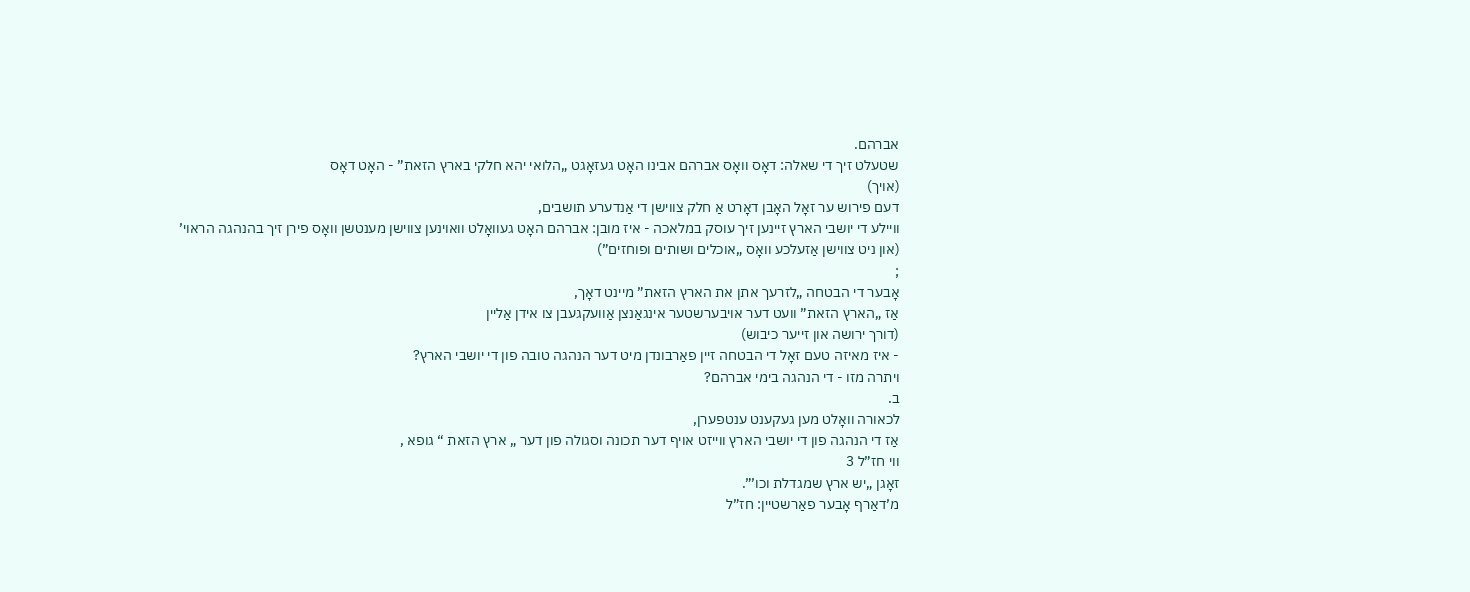אברהם.
שטעלט זיך די שאלה: דאָס וואָס אברהם אבינו האָט געזאָגט „הלואי יהא חלקי בארץ הזאת” - האָט דאָס
(אויך)
דעם פירוש ער זאָל האָבן דאָרט אַ חלק צווישן די אַנדערע תושבים,
וויילע די יושבי הארץ זיינען זיך עוסק במלאכה - איז מובן: אברהם האָט געוואָלט וואוינען צווישן מענטשן וואָס פירן זיך בהנהגה הראוי’
(און ניט צווישן אַזעלכע וואָס „אוכלים ושותים ופוחזים”)
;
אָבער די הבטחה „לזרעך אתן את הארץ הזאת” מיינט דאָך,
אַז „הארץ הזאת” וועט דער אויבערשטער אינגאַנצן אַוועקגעבן צו אידן אַליין
(דורך ירושה און זייער כיבוש)
- איז מאיזה טעם זאָל די הבטחה זיין פאַרבונדן מיט דער הנהגה טובה פון די יושבי הארץ?
ויתרה מזו - די הנהגה בימי אברהם?
ב.
לכאורה וואָלט מען געקענט ענטפערן,
אַז די הנהגה פון די יושבי הארץ ווייזט אויף דער תכונה וסגולה פון דער „ ארץ הזאת “ גופא ,
ווי חז”ל 3
זאָגן „יש ארץ שמגדלת וכו’”.
מ’דאַרף אָבער פאַרשטיין: חז”ל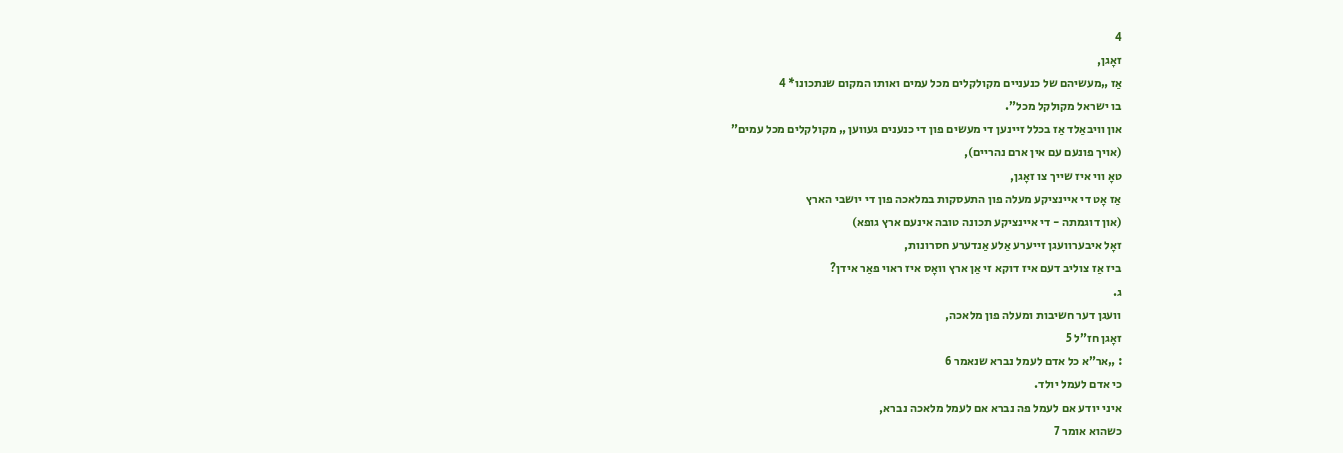4
זאָגן,
אַז „מעשיהם של כנעניים מקולקלים מכל עמים ואותו המקום שנתכונו* 4
בו ישראל מקולקל מכל”.
און וויבאַלד אַז בכלל זיינען די מעשים פון די כנענים געווען „ מקולקלים מכל עמים”
(אויך פונעם עם אין ארם נהריים),
טאָ ווי איז שייך צו זאָגן,
אַז אָט די איינציקע מעלה פון התעסקות במלאכה פון די יושבי הארץ
(און דוגמתה - די איינציקע תכונה טובה אינעם ארץ גופא)
זאָל איבערוועגן זייערע אַלע אַנדערע חסרונות,
ביז אַז צוליב דעם איז דוקא זי אַן ארץ וואָס איז ראוי פאַר אידן?
ג.
וועגן דער חשיבות ומעלה פון מלאכה,
זאָגן חז”ל 5
: „אר”א כל אדם לעמל נברא שנאמר 6
כי אדם לעמל יולד.
איני יודע אם לעמל פה נברא אם לעמל מלאכה נברא,
כשהוא אומר 7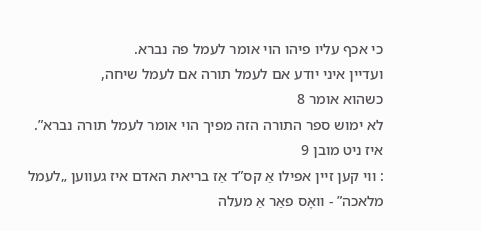כי אכף עליו פיהו הוי אומר לעמל פה נברא.
ועדיין איני יודע אם לעמל תורה אם לעמל שיחה,
כשהוא אומר 8
לא ימוש ספר התורה הזה מפיך הוי אומר לעמל תורה נברא”.
איז ניט מובן 9
: ווי קען זיין אפילו אַ קס”ד אַז בריאת האדם איז געווען „לעמל מלאכה” - וואָס פאַר אַ מעלה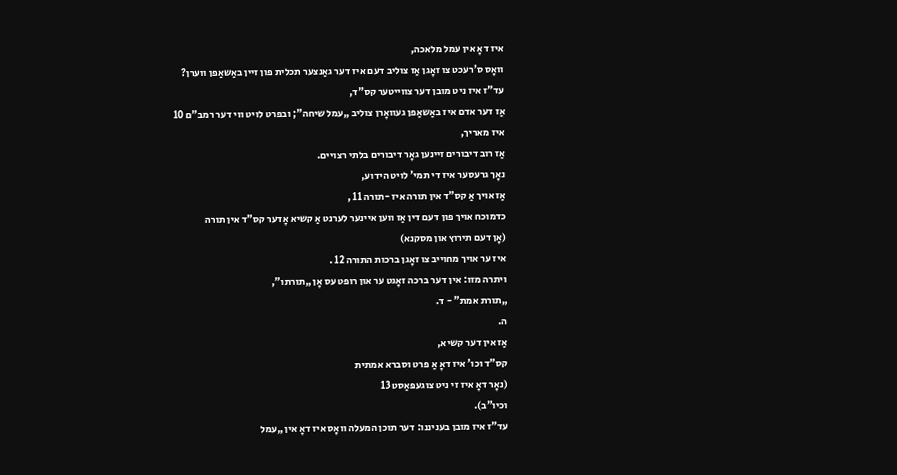איז דאָ אין עמל מלאכה,
וואָס ס’רעכט צו זאָגן אַז צוליב דעם איז דער גאַנצער תכלית פון זיין באַשאַפן ווערן?
עד”ז איז ניט מובן דער צווייטער קס”ד,
אַז דער אדם איז באַשאַפן געוואָרן צוליב „עמל שיחה”; ובפרט לויט ווי דער רמב”ם 10
איז מאריך,
אַז רוב דיבורים זיינען גאָר דיבורים בלתי רצויים.
נאָך גרעסער איז די תמי’ לויט הידוע,
אַז אויך אַ קס”ד אין תורה איז -תורה 11 ,
כדמוכח אויך פון דעם דין אַז ווען איינער לערנט אַ קשיא אָדער קס”ד אין תורה
(אָן דעם תירוץ און מסקנא)
איז ער אויך מחוייב צו זאָגן ברכות התורה 12 .
ויתרה מזו: אין דער ברכה זאָגט ער און רופט עס אָן „תורתו”,
„תורת אמת” - ד.
ה.
אַז אין דער קשיא,
קס”ד וכו’ איז דאָ אַ פרט וסברא אמתית
(נאָר דאָ איז זי ניט צוגעפּאַסט 13
וכיו”ב).
עד”ז איז מובן בעניננו: דער תוכן המעלה וואָס איז דאָ אין „עמל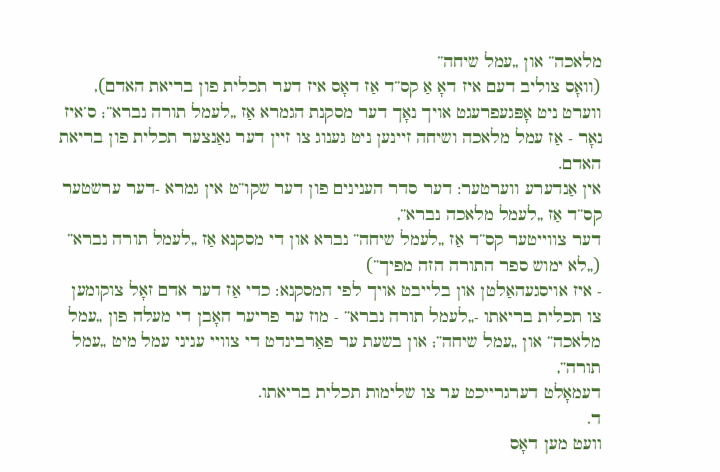מלאכה” און „עמל שיחה”
(וואָס צוליב דעם איז דאָ אַ קס”ד אַז דאָס איז דער תכלית פון בריאת האדם),
ווערט ניט אָפּגעפרעגט אויך נאָך דער מסקנת הגמרא אַז „לעמל תורה נברא”; ס’איז נאָר - אַז עמל מלאכה ושיחה זיינען ניט גענוג צו זיין דער גאַנצער תכלית פון בריאת האדם.
אין אַנדערע ווערטער: דער סדר הענינים פון דער שקו”ט אין גמרא -דער ערשטער קס”ד אַז „לעמל מלאכה נברא”,
דער צווייטער קס”ד אַז „לעמל שיחה” נברא און די מסקנא אַז „לעמל תורה נברא”
(„לא ימוש ספר התורה הזה מפיך”)
- איז אויסגעהאַלטן און בלייבט אויך לפי המסקנא: כדי אַז דער אדם זאָל צוקומען צו תכלית בריאתו -„לעמל תורה נברא” - מוז ער פריער האָבן די מעלה פון „עמל מלאכה” און „עמל שיחה”; און בשעת ער פאַרבינדט די צוויי עניני עמל מיט „עמל תורה”,
דעמאָלט דערגרייכט ער צו שלימות תכלית בריאתו.
ד.
וועט מען דאָס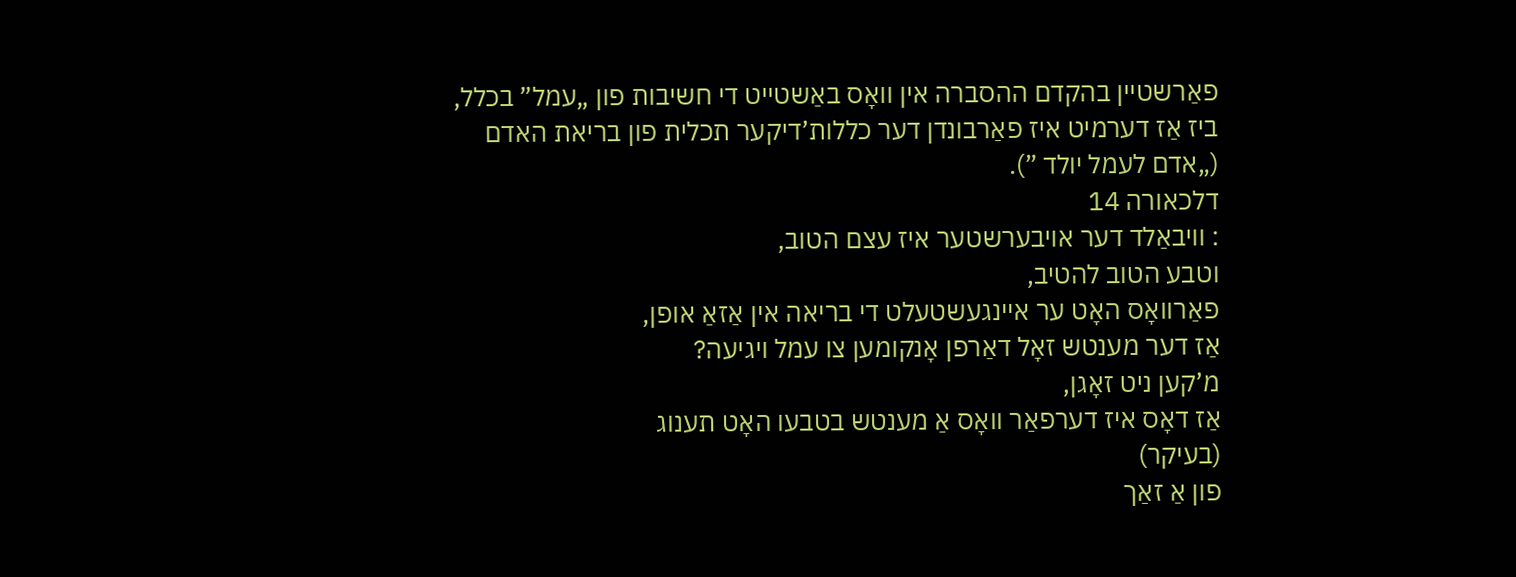פאַרשטיין בהקדם ההסברה אין וואָס באַשטייט די חשיבות פון „עמל” בכלל,
ביז אַז דערמיט איז פאַרבונדן דער כללות’דיקער תכלית פון בריאת האדם
(„אדם לעמל יולד ”).
דלכאורה 14
: וויבאַלד דער אויבערשטער איז עצם הטוב,
וטבע הטוב להטיב,
פאַרוואָס האָט ער איינגעשטעלט די בריאה אין אַזאַ אופן,
אַז דער מענטש זאָל דאַרפן אָנקומען צו עמל ויגיעה?
מ’קען ניט זאָגן,
אַז דאָס איז דערפאַר וואָס אַ מענטש בטבעו האָט תענוג
(בעיקר)
פון אַ זאַך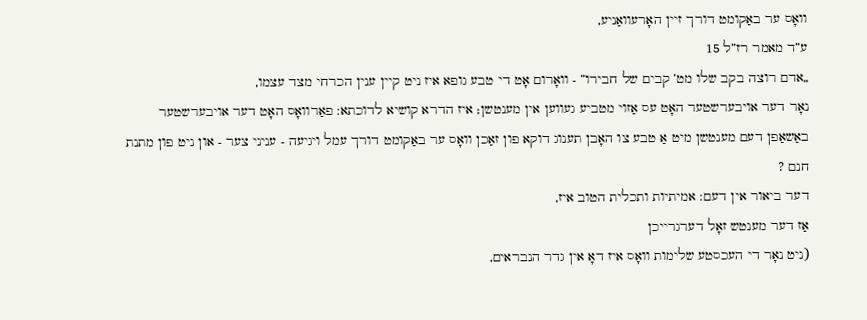וואָס ער באַקומט דורך זיין האָרעוואַניע,
ע”ד מאמר רז”ל 15
„אדם רוצה בקב שלו מט’ קבים של חבירו” - וואָרום אָט די טבע גופא איז ניט קיין ענין הכרחי מצד עצמו,
נאָר דער אויבערשטער האָט עס אַזוי מטביע געווען אין מענטשן; איז הדרא קושיא לדוכתא: פאַרוואָס האָט דער אויבערשטער באַשאַפן דעם מענטשן מיט אַ טבע צו האָבן תענוג דוקא פון זאַכן וואָס ער באַקומט דורך עמל ויגיעה - עניני צער - און ניט פון מתנת חנם ?
דער ביאור אין דעם: אמיתיות ותכלית הטוב איז,
אַז דער מענטש זאָל דערגרייכן
(ניט נאָר די העכסטע שלימות וואָס איז דאָ אין גדר הנבראים,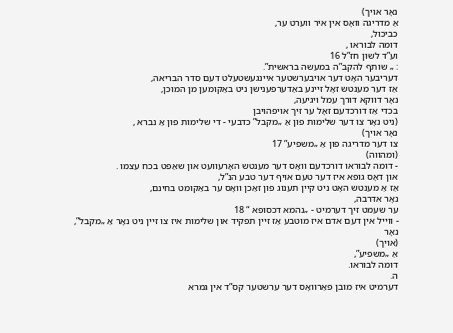נאָר אויך)
אַ מדריגה וואָס אין איר ווערט ער,
כביכול,
דומה לבוראו ,
וע”ד לשון חז”ל 16
: „ שותף להקב”ה במעשה בראשית”.
דעריבער האָט דער אויבערשטער איינגעשטעלט דעם סדר הבריאה,
אַז דער מענטש זאָל זיינע באַדערפענישן ניט באַקומען מן המוכן,
נאָר דווקא דורך עמל ויגיעה,
בכדי אַז דורכדעם זאָל ער זיך אויפהויבן
(ניט נאָר צו דער שלימות פון אַ „מקבל” כדבעי - די שלימות פון אַ נברא ,
נאָר אויך)
צו דער מדריגה פון אַ „משפיע” 17
(ומהווה)
- דומה לבוראו דורכדעם וואָס דער מענטש האָרעוועט און שאַפט בכח עצמו .
און דאָס גופא איז דער טעם אויף דער טבע הנ”ל,
אַז אַ מענטש האָט ניט קיין תענוג פון זאַכן וואָס ער באַקומט בחינם,
נאָר אדרבה,
ער שעמט זיך דערמיט - „נהמא דכסופא “ 18
- ווייל אין דעם אדם איז מוטבע אַז זיין תפקיד און שלימות איז צו זיין ניט נאָר אַ „מקבל”,
נאָר
(אויך)
אַ „משפיע”,
דומה לבוראו.
ה.
דערמיט איז מובן פאַרוואָס דער ערשטער קס”ד אין גמרא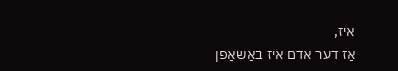איז,
אַז דער אדם איז באַשאַפן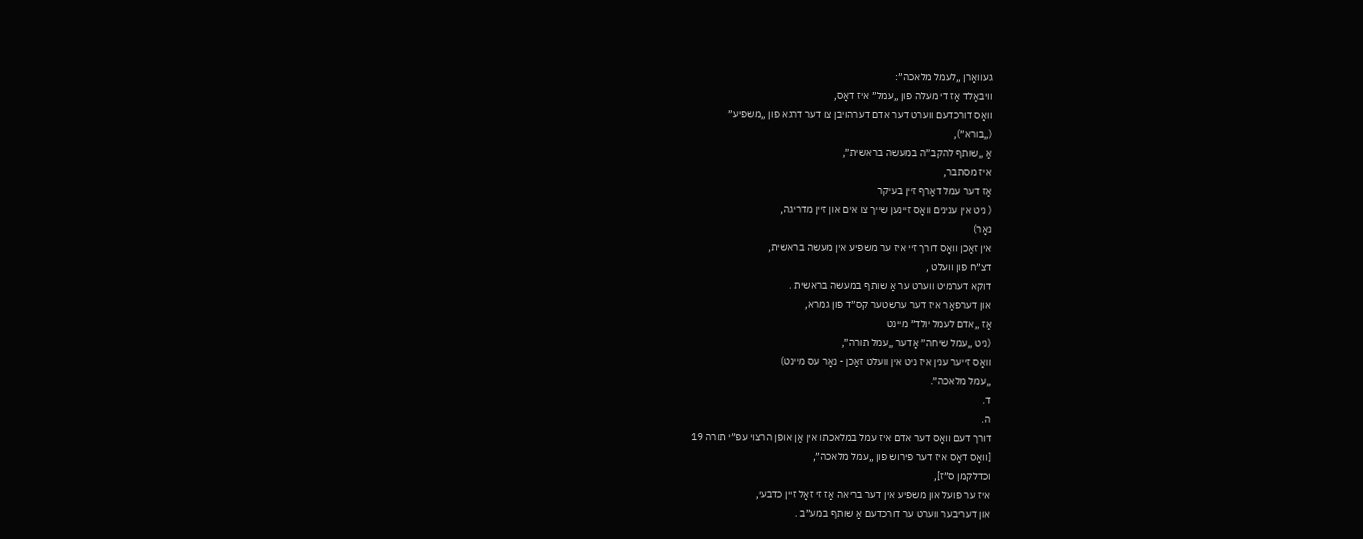געוואָרן „לעמל מלאכה”:
וויבאַלד אַז די מעלה פון „עמל” איז דאָס,
וואָס דורכדעם ווערט דער אדם דערהויבן צו דער דרגא פון „משפיע”
(„בורא”),
אַ „שותף להקב”ה במעשה בראשית”,
איז מסתבר,
אַז דער עמל דאַרף זיין בעיקר
( ניט אין ענינים וואָס זיינען שייך צו אים און זיין מדריגה,
נאָר)
אין זאַכן וואָס דורך זיי איז ער משפיע אין מעשה בראשית,
דצ”ח פון וועלט ,
דוקא דערמיט ווערט ער אַ שותף במעשה בראשית .
און דערפאַר איז דער ערשטער קס”ד פון גמרא,
אַז „אדם לעמל יולד” מיינט
(ניט „עמל שיחה” אָדער „עמל תורה”,
וואָס זייער ענין איז ניט אין וועלט זאַכן - נאָר עס מיינט)
„עמל מלאכה”.
ד.
ה.
דורך דעם וואָס דער אדם איז עמל במלאכתו אין אַן אופן הרצוי עפ”י תורה 19
[וואָס דאָס איז דער פירוש פון „עמל מלאכה”,
וכדלקמן ס”ז],
איז ער פועל און משפיע אין דער בריאה אַז זי זאָל זיין כדבעי,
און דעריבער ווערט ער דורכדעם אַ שותף במע”ב .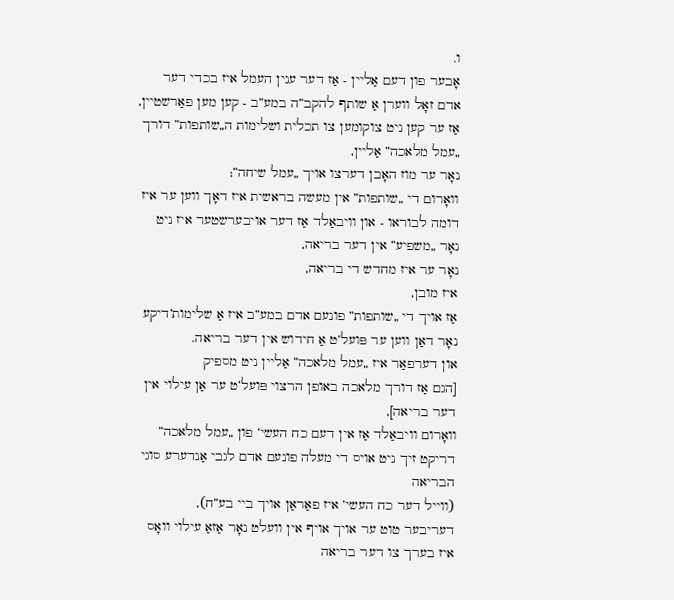ו.
אָבער פון דעם אַליין - אַז דער ענין העמל איז בכדי דער אדם זאָל ווערן אַ שותף להקב”ה במע”ב - קען מען פאַרשטיין,
אַז ער קען ניט צוקומען צו תכלית ושלימות ה„שותפות” דורך „עמל מלאכה” אַליין,
נאָר ער מוז האָבן דערצו אויך „עמל שיחה”;
וואָרום די „שותפות” אין מעשה בראשית איז דאָך ווען ער איז דומה לבוראו - און וויבאַלד אַז דער אויבערשטער איז ניט נאָר „משפיע” אין דער בריאה,
נאָר ער איז מחדש די בריאה,
איז מובן,
אַז אויך די „שותפות” פונעם אדם במע”ב איז אַ שלימות’דיקע נאָר דאַן ווען ער פּועל’ט אַ חידוש אין דער בריאה.
און דערפאַר איז „עמל מלאכה” אַליין ניט מספיק
[הגם אַז דורך מלאכה באופן הרצוי פּועל’ט ער אַן עילוי אין דער בריאה],
וואָרום וויבאַלד אַז אין דעם כח העשי’ פון „עמל מלאכה” דריקט זיך ניט אויס די מעלה פונעם אדם לגבי אַנדערע סוגי הבריאה
(ווייל דער כח העשי’ איז פאַראַן אויך ביי בע”ח),
דעריבער טוט ער אויך אויף אין וועלט נאָר אַזאַ עילוי וואָס איז בערך צו דער בריאה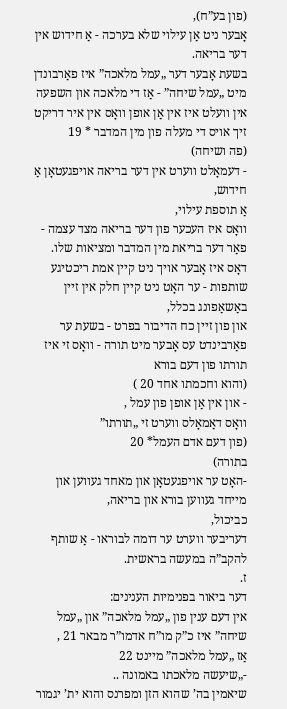(פון בע”ח),
אָבער ניט אַן עילוי שלא בערכה - אַ חידוש אין דער בריאה.
בשעת אָבער דער „עמל מלאכה” איז פאַרבונדן מיט „עמל שיחה” - אַז די מלאכה און השפעה אין וועלט איז אין אַן אופן וואָס אין איר דריקט זיך אויס די מעלה פון מין המדבר * 19
(פה ושיחה)
- דעמאָלט ווערט אין דער בריאה אויפגעטאָן אַ חידוש,
אַ תוספת עילוי,
וואָס איז העכער פון דער בריאה מצד עצמה - פאַר דער בריאת מין המדבר ומציאות שלו.
דאָס איז אָבער אויך ניט קיין אמת ריכטיגע שותפות - ער האָט ניט קיין חלק אין זיין באַשאַפונג בכלל,
און פון זיין כח הדיבור בפרט - בשעת ער פאַרבינדט עס אָבער מיט תורה - וואָס זי איז תורתו פון דעם בורא
(והוא וחכמתו אחד 20 )
- און אין אַן אופן פון עמל ,
וואָס דאַמאָלס ווערט זי „תורתו”
(פון דעם אדם העמל* 20
בתורה)
-האָט ער אויפגעטאָן און מאחד געווען און מייחד געווען בורא און בריאה,
כביכול,
דעריבער ווערט ער דומה לבוראו - אַ שותף להקב”ה במעשה בראשית.
ז.
דער ביאור בפנימיות הענינים:
אין דעם ענין פון „עמל מלאכה” און „עמל שיחה” איז כ”ק מו”ח אדמו”ר מבאר 21 ,
אַז „עמל מלאכה” מיינט 22
-„שיעשה מלאכתו באמונה ..
שיאמין בה’ שהוא הזן ומפרנס והוא ית’ יגמור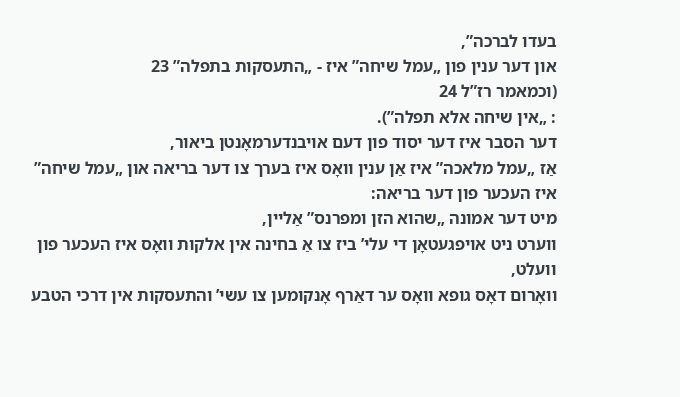בעדו לברכה”,
און דער ענין פון „עמל שיחה” איז - „התעסקות בתפלה” 23
(וכמאמר רז”ל 24
: „אין שיחה אלא תפלה”).
דער הסבר איז דער יסוד פון דעם אויבנדערמאָנטן ביאור,
אַז „עמל מלאכה” איז אַן ענין וואָס איז בערך צו דער בריאה און „עמל שיחה” איז העכער פון דער בריאה:
מיט דער אמונה „שהוא הזן ומפרנס” אַליין,
ווערט ניט אויפגעטאָן די עלי’ ביז צו אַ בחינה אין אלקות וואָס איז העכער פון וועלט,
וואָרום דאָס גופא וואָס ער דאַרף אָנקומען צו עשי’ והתעסקות אין דרכי הטבע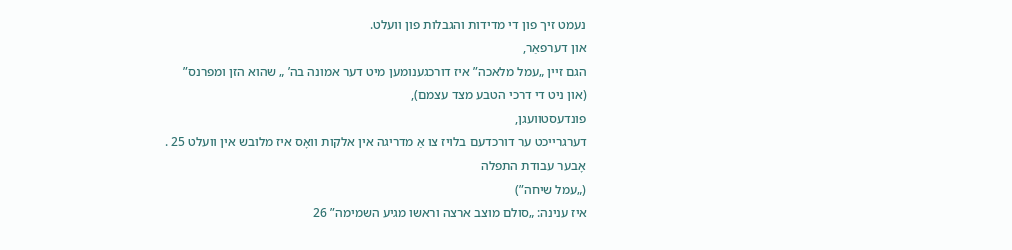נעמט זיך פון די מדידות והגבלות פון וועלט.
און דערפאַר,
הגם זיין „עמל מלאכה” איז דורכגענומען מיט דער אמונה בה’ „ שהוא הזן ומפרנס”
(און ניט די דרכי הטבע מצד עצמם),
פונדעסטוועגן,
דערגרייכט ער דורכדעם בלויז צו אַ מדריגה אין אלקות וואָס איז מלובש אין וועלט 25 .
אָבער עבודת התפלה
(„עמל שיחה”)
איז ענינה: „סולם מוצב ארצה וראשו מגיע השמימה” 26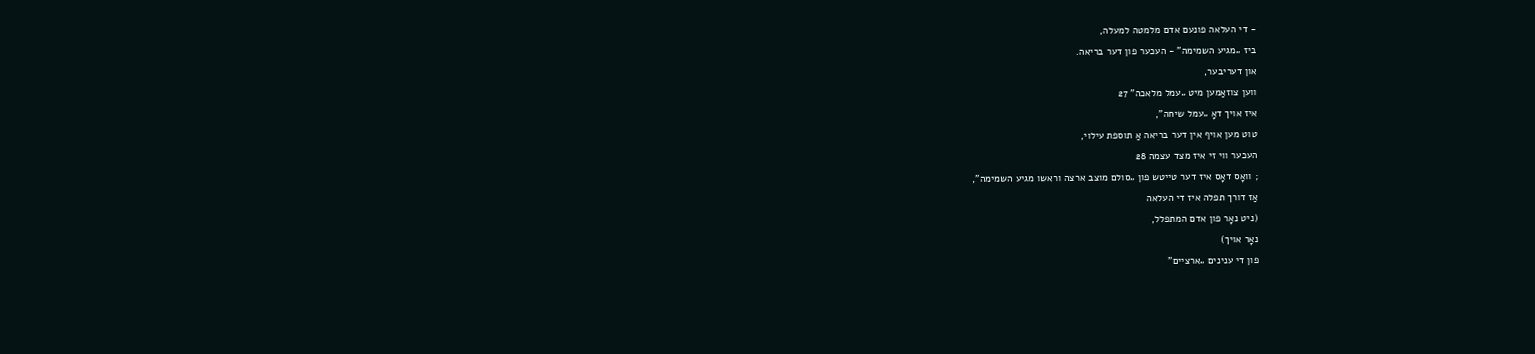- די העלאה פונעם אדם מלמטה למעלה,
ביז „מגיע השמימה” - העכער פון דער בריאה.
און דעריבער,
ווען צוזאַמען מיט „עמל מלאכה” 27
איז אויך דאָ „עמל שיחה”,
טוט מען אויף אין דער בריאה אַ תוספת עילוי,
העכער ווי זי איז מצד עצמה 28
; וואָס דאָס איז דער טייטש פון „סולם מוצב ארצה וראשו מגיע השמימה”,
אַז דורך תפלה איז די העלאה
(ניט נאָר פון אדם המתפלל,
נאָר אויך)
פון די ענינים „ארציים”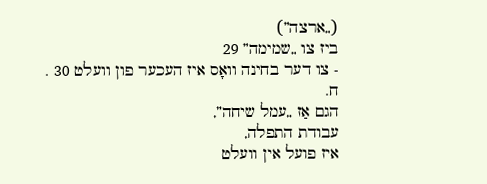(„ארצה”)
ביז צו „שמימה” 29
- צו דער בחינה וואָס איז העכער פון וועלט 30 .
ח.
הגם אַז „עמל שיחה”,
עבודת התפלה,
איז פועל אין וועלט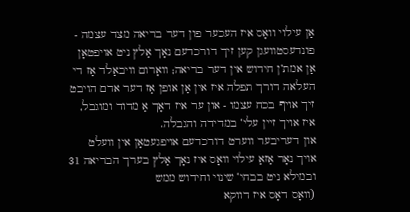אַן עילוי וואָס איז העכער פון דער בריאה מצד עצמה - פונדעסטוועגן קען זיך דורכדעם נאָך אַלץ ניט אויפטאָן אַן אמת’ן חידוש אין דער בריאה; וואָרום וויבאַלד אַז די העלאה דורך תפלה איז אין אַן אופן אַז דער אדם הויבט זיך אויף בכח עצמו - און ער איז דאָך אַ מדוד ומוגבל,
איז אויך זיין עלי’ במדידה והגבלה.
און דעריבער ווערט דורכדעם אויפגעטאָן אין וועלט אויך נאָר אַזאַ עילוי וואָס איז נאָך אַלץ בערך הבריאה 31
ובמילא ניט בבחי’ שינוי וחידוש ממש
(וואָס דאָס איז דווקא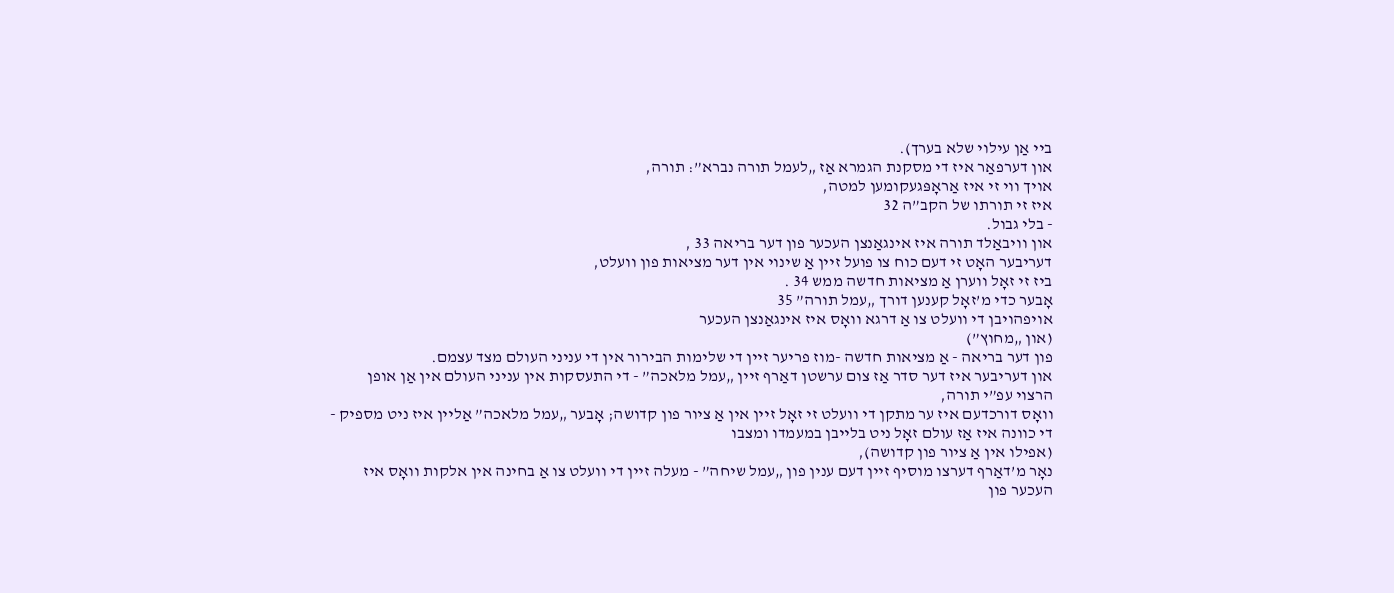ביי אַן עילוי שלא בערך).
און דערפאַר איז די מסקנת הגמרא אַז „לעמל תורה נברא”: תורה,
אויך ווי זי איז אַראָפּגעקומען למטה,
איז זי תורתו של הקב”ה 32
- בלי גבול.
און וויבאַלד תורה איז אינגאַנצן העכער פון דער בריאה 33 ,
דעריבער האָט זי דעם כוח צו פועל זיין אַ שינוי אין דער מציאות פון וועלט,
ביז זי זאָל ווערן אַ מציאות חדשה ממש 34 .
אָבער כדי מ’זאָל קענען דורך „עמל תורה” 35
אויפהויבן די וועלט צו אַ דרגא וואָס איז אינגאַנצן העכער
(און „מחוץ”)
פון דער בריאה - אַ מציאות חדשה -מוז פריער זיין די שלימות הבירור אין די עניני העולם מצד עצמם.
און דעריבער איז דער סדר אַז צום ערשטן דאַרף זיין „עמל מלאכה” - די התעסקות אין עניני העולם אין אַן אופן הרצוי עפ”י תורה,
וואָס דורכדעם איז ער מתקן די וועלט זי זאָל זיין אין אַ ציור פון קדושה; אָבער „עמל מלאכה” אַליין איז ניט מספיק - די כוונה איז אַז עולם זאָל ניט בלייבן במעמדו ומצבו
(אפילו אין אַ ציור פון קדושה),
נאָר מ’דאַרף דערצו מוסיף זיין דעם ענין פון „עמל שיחה” - מעלה זיין די וועלט צו אַ בחינה אין אלקות וואָס איז העכער פון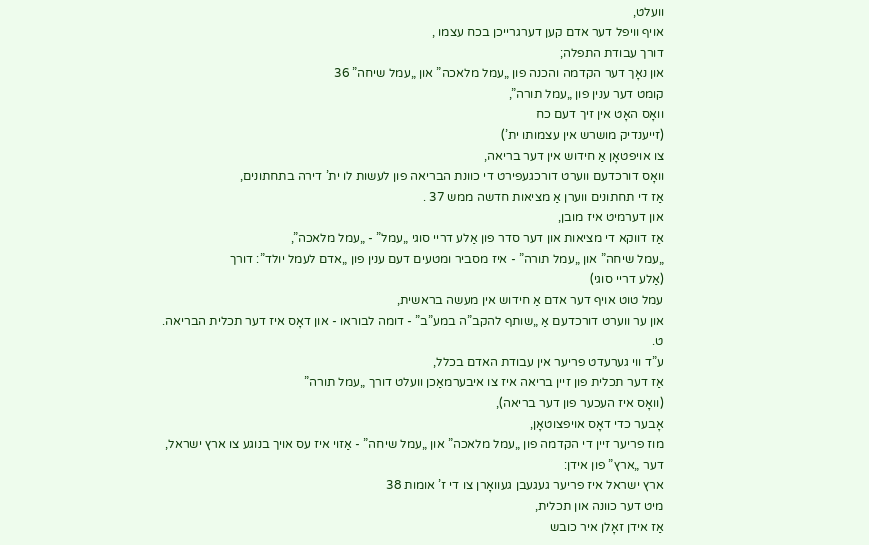וועלט,
אויף וויפל דער אדם קען דערגרייכן בכח עצמו ,
דורך עבודת התפלה;
און נאָך דער הקדמה והכנה פון „עמל מלאכה” און „עמל שיחה” 36
קומט דער ענין פון „עמל תורה”,
וואָס האָט אין זיך דעם כח
(זייענדיק מושרש אין עצמותו ית’)
צו אויפטאָן אַ חידוש אין דער בריאה,
וואָס דורכדעם ווערט דורכגעפירט די כוונת הבריאה פון לעשות לו ית’ דירה בתחתונים,
אַז די תחתונים ווערן אַ מציאות חדשה ממש 37 .
און דערמיט איז מובן,
אַז דווקא די מציאות און דער סדר פון אַלע דריי סוגי „עמל” - „עמל מלאכה”,
„עמל שיחה” און „עמל תורה” - איז מסביר ומטעים דעם ענין פון „אדם לעמל יולד”: דורך
(אַלע דריי סוגי)
עמל טוט אויף דער אדם אַ חידוש אין מעשה בראשית,
און ער ווערט דורכדעם אַ „שותף להקב”ה במע”ב” - דומה לבוראו - און דאָס איז דער תכלית הבריאה.
ט.
ע”ד ווי גערעדט פריער אין עבודת האדם בכלל,
אַז דער תכלית פון זיין בריאה איז צו איבערמאַכן וועלט דורך „עמל תורה”
(וואָס איז העכער פון דער בריאה),
אָבער כדי דאָס אויפצוטאָן,
מוז פריער זיין די הקדמה פון „עמל מלאכה” און „עמל שיחה” - אַזוי איז עס אויך בנוגע צו ארץ ישראל,
דער „ארץ” פון אידן:
ארץ ישראל איז פריער געגעבן געוואָרן צו די ז’ אומות 38
מיט דער כוונה און תכלית,
אַז אידן זאָלן איר כובש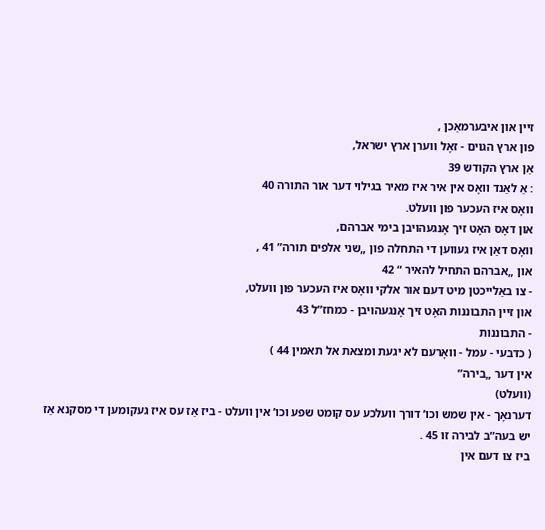זיין און איבערמאַכן ,
פון ארץ הגוים - זאָל ווערן ארץ ישראל,
אַן ארץ הקודש 39
: אַ לאַנד וואָס אין איר איז מאיר בגילוי דער אור התורה 40
וואָס איז העכער פון וועלט.
און דאָס האָט זיך אָנגעהויבן בימי אברהם,
וואָס דאַן איז געווען די התחלה פון „שני אלפים תורה” 41 ,
און „אברהם התחיל להאיר “ 42
- צו באַלייכטן מיט דעם אור אלקי וואָס איז העכער פון וועלט,
און זיין התבוננות האָט זיך אָנגעהויבן - כמחז”ל 43
- התבוננות
( כדבעי - עמל - וואָרעם לא יגעת ומצאת אל תאמין 44 )
אין דער „בירה”
(וועלט)
דערנאָך - אין שמש וכו’ דורך וועלכע עס קומט שפע וכו’ אין וועלט - ביז אַז עס איז געקומען די מסקנא אַז יש בעה”ב לבירה זו 45 .
ביז צו דעם אין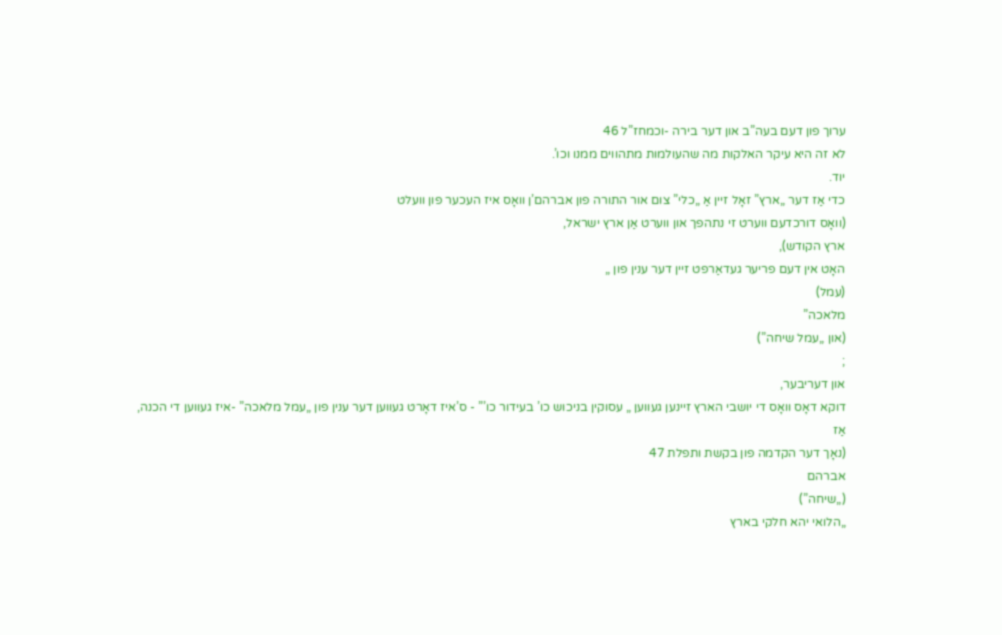ערוך פון דעם בעה”ב און דער בירה -וכמחז”ל 46
לא זה היא עיקר האלקות מה שהעולמות מתהווים ממנו וכו’.
יוד.
כדי אַז דער „ארץ” זאָל זיין אַ „כלי” צום אור התורה פון אברהם’ן וואָס איז העכער פון וועלט
(וואָס דורכדעם ווערט זי נתהפך און ווערט אַן ארץ ישראל,
ארץ הקודש),
האָט אין דעם פריער געדאַרפט זיין דער ענין פון „
(עמל)
מלאכה”
(און „עמל שיחה”)
;
און דעריבער,
דוקא דאָס וואָס די יושבי הארץ זיינען געווען „ עסוקין בניכוש כו’ בעידור כו’” - ס’איז דאָרט געווען דער ענין פון „עמל מלאכה” -איז געווען די הכנה,
אַז
(נאָך דער הקדמה פון בקשת ותפלת 47
אברהם
(„שיחה”)
„הלואי יהא חלקי בארץ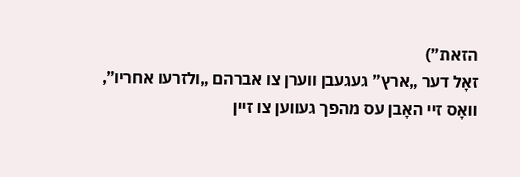הזאת”)
זאָל דער „ארץ” געגעבן ווערן צו אברהם „ולזרעו אחריו”,
וואָס זיי האָבן עס מהפך געווען צו זיין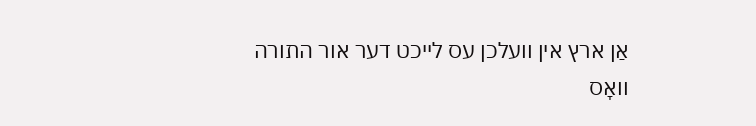אַן ארץ אין וועלכן עס לייכט דער אור התורה וואָס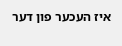איז העכער פון דער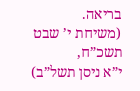בריאה.
(משיחת י’ שבט תשכ”ח,
י”א ניסן תשל”ב)